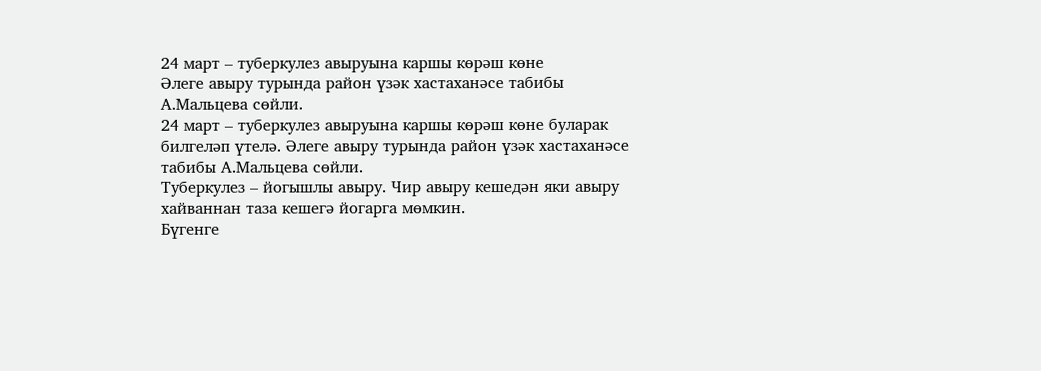24 март – туберкулез авыруына каршы көрәш көне
Әлеге авыру турында район үзәк хастаханәсе табибы А.Мальцева сөйли.
24 март – туберкулез авыруына каршы көрәш көне буларак билгеләп үтелә. Әлеге авыру турында район үзәк хастаханәсе табибы А.Мальцева сөйли.
Туберкулез – йогышлы авыру. Чир авыру кешедән яки авыру хайваннан таза кешегә йогарга мөмкин.
Бүгенге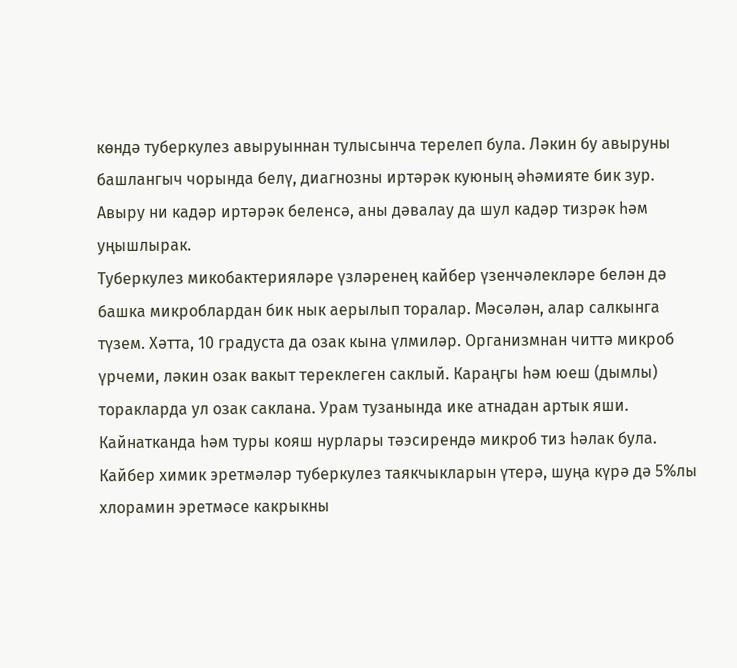көндә туберкулез авыруыннан тулысынча терелеп була. Ләкин бу авыруны башлангыч чорында белү, диагнозны иртәрәк куюның әһәмияте бик зур. Авыру ни кадәр иртәрәк беленсә, аны дәвалау да шул кадәр тизрәк һәм уңышлырак.
Туберкулез микобактерияләре үзләренең кайбер үзенчәлекләре белән дә башка микроблардан бик нык аерылып торалар. Мәсәлән, алар салкынга түзем. Хәтта, 10 градуста да озак кына үлмиләр. Организмнан читтә микроб үрчеми, ләкин озак вакыт тереклеген саклый. Караңгы һәм юеш (дымлы) торакларда ул озак саклана. Урам тузанында ике атнадан артык яши. Кайнатканда һәм туры кояш нурлары тәэсирендә микроб тиз һәлак була. Кайбер химик эретмәләр туберкулез таякчыкларын үтерә, шуңа күрә дә 5%лы хлорамин эретмәсе какрыкны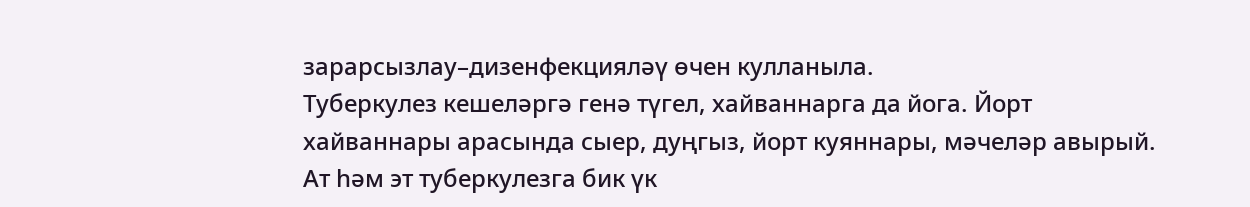зарарсызлау–дизенфекцияләү өчен кулланыла.
Туберкулез кешеләргә генә түгел, хайваннарга да йога. Йорт хайваннары арасында сыер, дуңгыз, йорт куяннары, мәчеләр авырый. Ат һәм эт туберкулезга бик үк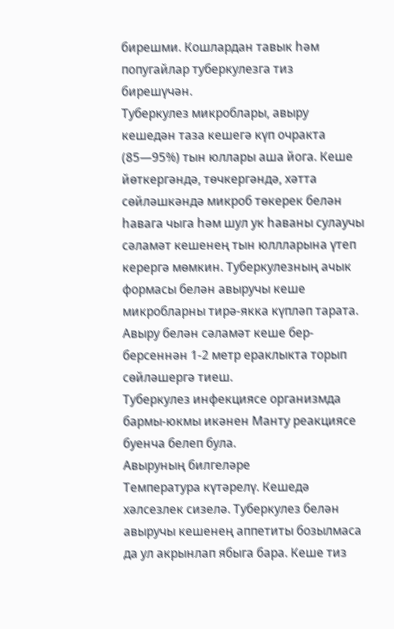бирешми. Кошлардан тавык һәм попугайлар туберкулезга тиз бирешүчән.
Туберкулез микроблары, авыру кешедән таза кешегә күп очракта (85—95%) тын юллары аша йога. Кеше йөткергәндә, төчкергәндә, хәтта сөйләшкәндә микроб төкерек белән һавага чыга һәм шул ук һаваны сулаучы сәламәт кешенең тын юллларына үтеп керергә мөмкин. Туберкулезның ачык формасы белән авыручы кеше микробларны тирә-якка күпләп тарата. Авыру белән сәламәт кеше бер-берсеннән 1-2 метр ераклыкта торып сөйләшергә тиеш.
Туберкулез инфекциясе организмда бармы-юкмы икәнен Манту реакциясе буенча белеп була.
Авыруның билгеләре
Температура күтәрелү. Кешедә хәлсезлек сизелә. Туберкулез белән авыручы кешенең аппетиты бозылмаса да ул акрынлап ябыга бара. Кеше тиз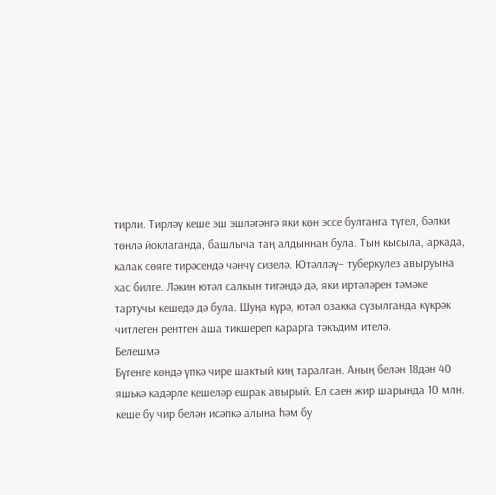тирли. Тирләү кеше эш эшләгәнгә яки көн эссе булганга түгел, бәлки төнлә йоклаганда, башлыча таң алдыннан була. Тын кысыла, аркада, калак сөяге тирәсендә чәнчү сизелә. Ютәлләү– туберкулез авыруына хас билге. Ләкин ютәл салкын тигәндә дә, яки иртәләрен тәмәке тартучы кешедә дә була. Шуңа күрә, ютәл озакка сүзылганда күкрәк читлеген рентген аша тикшереп карарга тәкъдим ителә.
Белешмә
Бүгенге көндә үпкә чире шактый киң таралган. Аның белән 18дән 40 яшькә кадәрле кешеләр ешрак авырый. Ел саен жир шарында 10 млн. кеше бу чир белән исәпкә алына һәм бу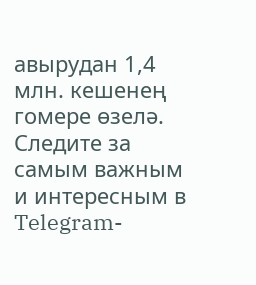авырудан 1,4 млн. кешенең гомере өзелә.
Следите за самым важным и интересным в Telegram-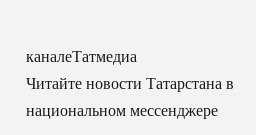каналеТатмедиа
Читайте новости Татарстана в национальном мессенджере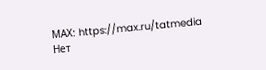MАХ: https://max.ru/tatmedia
Нет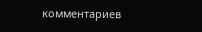комментариев